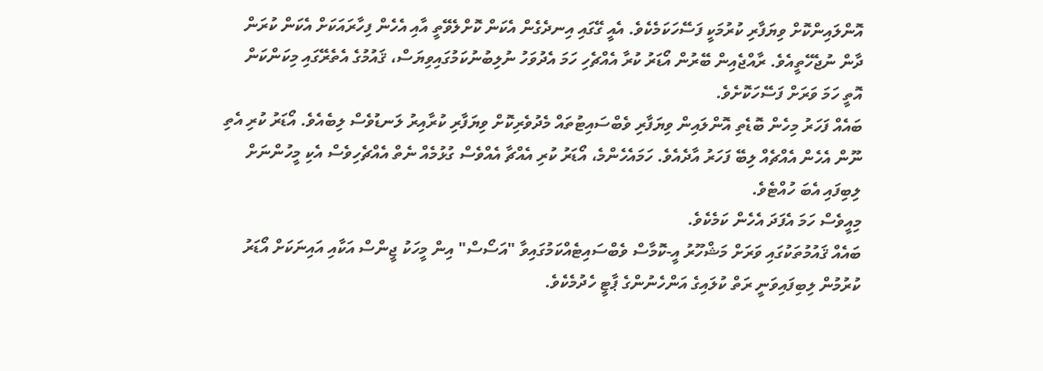އޮންލައިންކޮށް ވިޔަފާރި ކުރުމަކީ ފަސޭހަކަމެކެވެ. އެއީ ގޭގައި އިނދެގެން އެކަން ކޮށްލެވޭތީ އާއި އެހެން ފިހާރައަކަށް އެކަން ކުރަން ދާން ނުޖެހޭތީއެވެ. ރާއްޖެއިން ބޭރުން އޯޑަރު ކުރާ އެއްޗެހި ހަމަ އެދުވަހު ނުލިބުނުކަމުގައިވިޔަސް، ޤައުމުގެ އެތެރޭގައި މިކަންކަން އޮތީ ހަމަ ވަރަށް ފަސޭހަކޮށެވެ.
ބައެއް ފަހަރު މިހެން ބޮޑެތި އޮންލައިން ވިޔަފާރި ވެބްސައިޓުތައް މެދުވެރިކޮށް ވިޔަފާރި ކުރާއިރު ލަނޑުވެސް ލިބެއެވެ. އޯޑަރު ކުރި އެތި ނޫން އެހެން އެއްޗެއް ލިބޭ ފަހަރު އާދެއެވެ. ހަމައެހެންމެ، އޯޑަރު ކުރި އެއްޗާ އެއްވެސް ގުޅުމެއް ނެތް އެއްޗެހިވެސް އެކި މީހުންނަށް ލިބިފައި އެބަ ހުއްޓެވެ.
މިއީވެސް ހަމަ އެފަދަ އެހެން ކަމެކެވެ.
ބައެއް ޤައުމުތަކުގައި ވަރަށް މަޝްހޫރު އީ-ކޮމާސް ވެބްސައިޓެއްކަމުގައިވާ "އަސޯސް" އިން މީހަކު ޖީންސް އަކާއި އައިނަކަށް އޯޑަރު ކުރުމުން ލިބިފައިވަނީ ރަތް ކުލައިގެ އަންހެނުންގެ ޕާޓީ ހެދުމެކެވެ.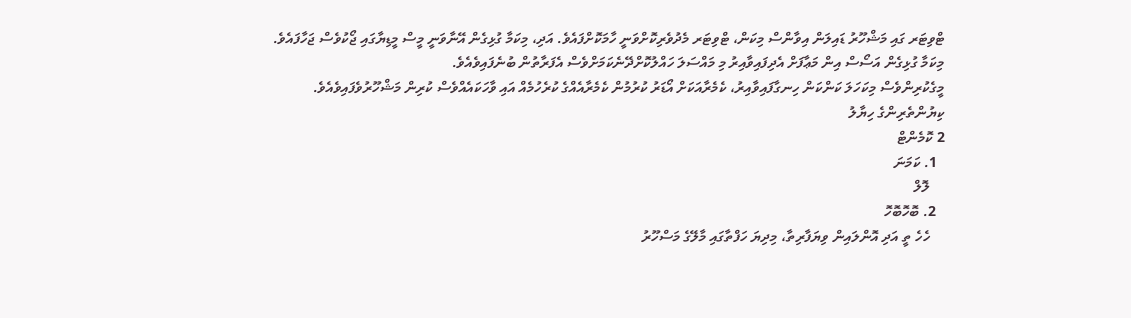ޓްވިޓަރ ގައި މަޝްހޫރު ޑައިލަން އިވާންސް މިކަން، ޓްވިޓަރ މެދުވެރިކޮށްވަނީ ހާމަކޮށްފައެވެ. އަދި، މިކަމާ ގުޅިގެން އޭނާވަނީ މީސް މީޑިޔާގައި ޖޯކުވެސް ޖަހާފައެވެ.
މިކަމާ ގުޅިގެން އަސޯސް އިން މަޢާފަށް އެދިފައިވާއިރު މި މައްސަލަ ހައްލުކޮށްދޭނެކަމަށްވެސް އެފަރާތުން ބުނެފައިވެއެވެ.
މީގެކުރިންވެސް މިކަހަލަ ކަންކަން ހިނގާފައިވާއިރު، ކެމެރާއަކަށް އޯޑަރު ކުރުމުން ކެމެރާއެއްގެ ކުރެހުމެއް އައި ވާހަކައެއްވެސް ކުރިން މަޝްހޫރުވެފައިވެއެވެ.
ކިޔުންތެރިންގެ ހިޔާލު
2 ކޮމެންޓް
  1. ކަމަނަ
    ލޮލް
  2. ބޮހޮބޮހޮ
    ހެހެ ތީ އަދި އޮންލައިން ވިޔަފާރިތާ، މިދިޔަ ހަފްތާގައި މާލޭގެ މަސްހޫރު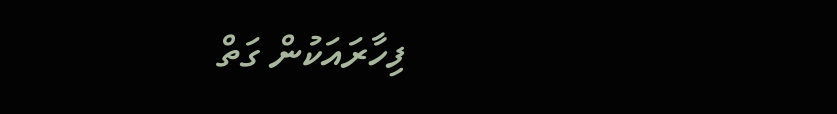ފިހާރައަކުން ގަތް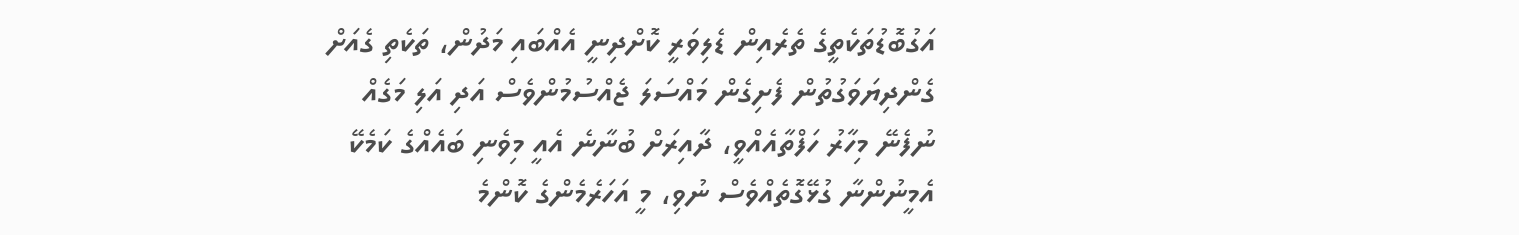އަގުބޮޑުތަކެތީގެ ތެރެއިން ޑެލިވަރީ ކޮށްދިނީ އެއްބައި މަދުން، ތަކެތި ގެއަށް ގެންދިޔަވަގުތުން ފެށިގެން މައްސަލަ ޖެއްސުމުންވެސް އަދި އަލި މަގެއް ނުފެނޭ މިހާރު ހަފްތާއެއްވީ، ދާއިރަށް ބުނާނެ އެއީ މިވެނި ބައެއްގެ ކަމެކޭ އެމީނުންނާ ގުޅޭގޮތެއްވެސް ނުވި، މީ އަހަރެމެންގެ ކޮންމެ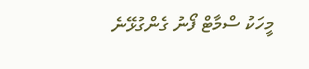މީހަކު ސްމާޓް ފޯނު ގެންގުޅޭނެ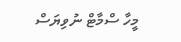މީހާ ސްމާޓް ނުވިޔަސް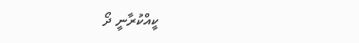ކީއްކުރާނީ ދޯ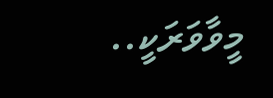މީވާވަރަކީ..